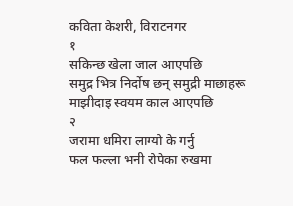कविता केशरी, विराटनगर
१
सकिन्छ खेला जाल आएपछि
समुद्र भित्र निर्दोष छन् समुद्री माछाहरू
माझीदाइ स्वयम काल आएपछि
२
जरामा धमिरा लाग्यो के गर्नु
फल फल्ला भनी रोपेका रुखमा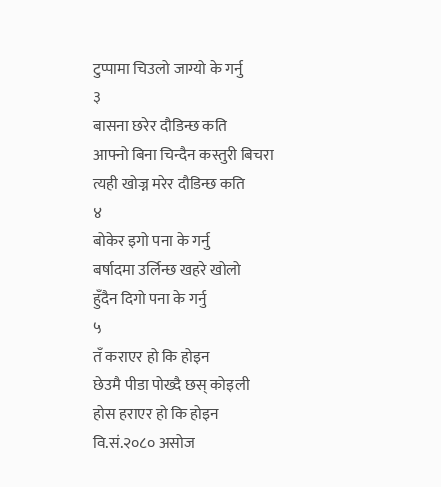टुप्पामा चिउलो जाग्यो के गर्नु
३
बासना छरेर दौडिन्छ कति
आफ्नो बिना चिन्दैन कस्तुरी बिचरा
त्यही खोज्न मरेर दौडिन्छ कति
४
बोकेर इगो पना के गर्नु
बर्षादमा उर्लिन्छ खहरे खोलो
हुँदैन दिगो पना के गर्नु
५
तँ कराएर हो कि होइन
छेउमै पीडा पोख्दै छस् कोइली
होस हराएर हो कि होइन
वि.सं.२०८० असोज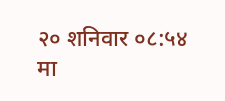२० शनिवार ०८:५४ मा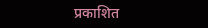प्रकाशित